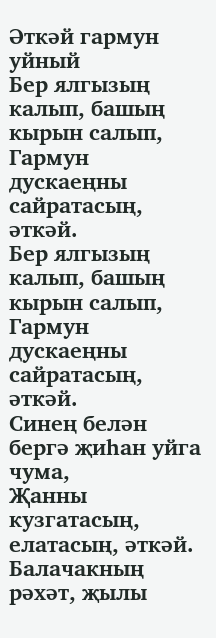Әткәй гармун уйный
Бер ялгызың калып, башың кырын салып, Гармун дускаеңны сайратасың, әткәй.
Бер ялгызың калып, башың кырын салып,
Гармун дускаеңны сайратасың, әткәй.
Синең белән бергә җиһан уйга чума,
Җанны кузгатасың, елатасың, әткәй.
Балачакның рәхәт, җылы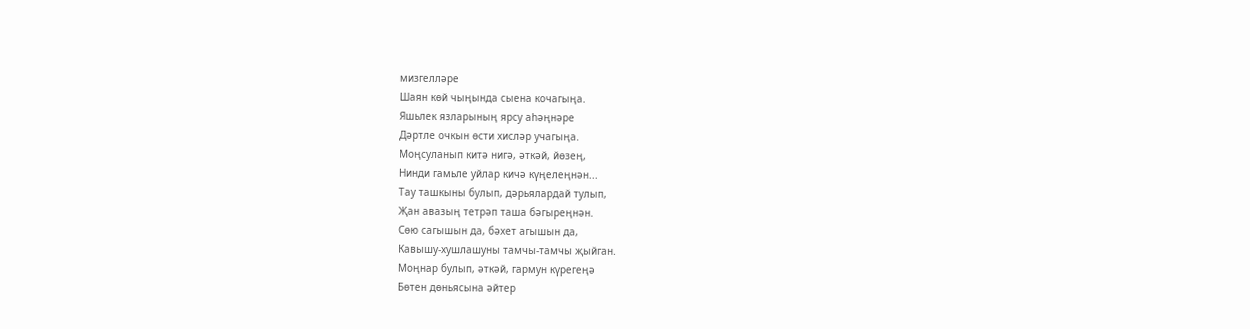мизгелләре
Шаян көй чыңында сыена кочагыңа.
Яшьлек язларының ярсу аһәңнәре
Дәртле очкын өсти хисләр учагыңа.
Моңсуланып китә нигә, әткәй, йөзең,
Нинди гамьле уйлар кичә күңелеңнән...
Тау ташкыны булып, дәрьялардай тулып,
Җан авазың тетрәп таша бәгыреңнән.
Сөю сагышын да, бәхет агышын да,
Кавышу-хушлашуны тамчы-тамчы җыйган.
Моңнар булып, әткәй, гармун күрегеңә
Бөтен дөньясына әйтер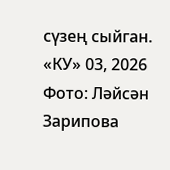сүзең сыйган.
«КУ» 03, 2026
Фото: Ләйсән Зарипова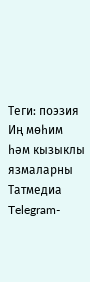Теги: поэзия
Иң мөһим һәм кызыклы язмаларны Татмедиа Telegram-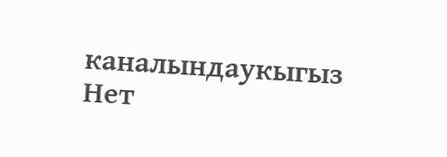каналындаукыгыз
Нет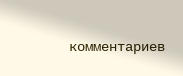комментариев